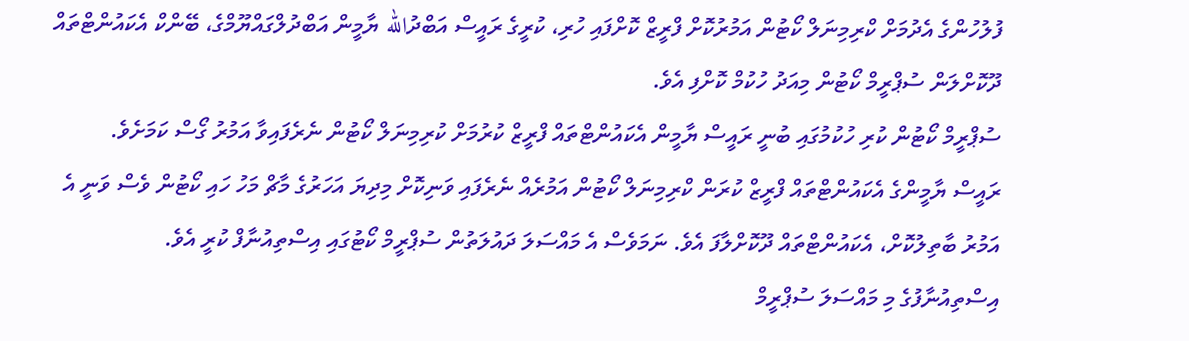ފުލުހުންގެ އެދުމަށް ކްރިމިނަލް ކޯޓުން އަމުރުކޮށް ފްރީޒް ކޮށްފައި ހުރި، ކުރީގެ ރައީސް އަބްދުالله ޔާމީން އަބްދުލްގައްޔޫމްގެ، ބޭންކް އެކައުންޓްތައް ދޫކޮށްލަން ސުޕްރީމް ކޯޓުން މިއަދު ހުކުމް ކޮށްފި އެވެ.
ސުޕްރީމް ކޯޓުން ކުރި ހުކުމުގައި ބުނީ ރައީސް ޔާމީން އެކައުންޓްތައް ފްރީޒް ކުރުމަށް ކުރިމިނަލް ކޯޓުން ނެރެފައިވާ އަމުރު ގޯސް ކަމަށެވެ.
ރައީސް ޔާމީންގެ އެކައުންޓްތައް ފްރީޒް ކުރަން ކްރިމިނަލް ކޯޓުން އަމުރެއް ނެރެފައި ވަނިކޮށް މިދިޔަ އަހަރުގެ މާޗް މަހު ހައި ކޯޓުން ވެސް ވަނީ އެ އަމުރު ބާތިލުކޮށް، އެކައުންޓްތައް ދޫކޮށްލާފަ އެވެ. ނަމަވެސް އެ މައްސަލަ ދައުލަތުން ސުޕްރީމް ކޯޓުގައި އިސްތިއުނާފް ކުރީ އެވެ.
އިސްތިއުނާފުގެ މި މައްސަލަ ސުޕްރީމް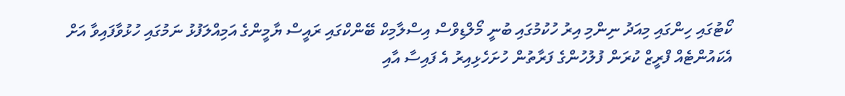ކޯޓުގައި ހިންގައި މިއަދު ނިންމި އިރު ހުކުމުގައި ބުނީ މޯލްޑިވްސް އިސްލާމިކް ބޭންކްގައި ރައީސް ޔާމީންގެ އަމިއްލަފުޅު ނަމުގައި ހުޅުވާފައިވާ އަށް އެކައުންޓެއް ފްރީޒް ކުރަން ފުލުހުންގެ ފަރާތުން ހުށަހެޅިއިރު އެ ފައިސާ އާއި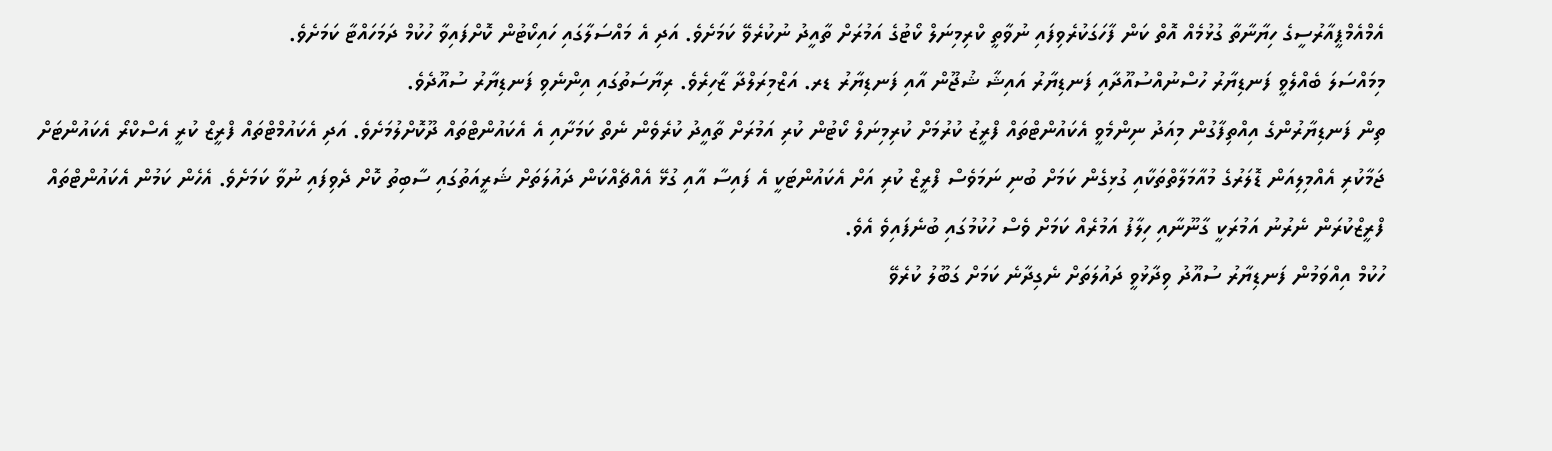އެމްއެމްޕީއާރުސީގެ ހިޔާނާތާ ގުޅުމެއް އޮތް ކަން ފާހަގަކުރެވިފައި ނުވާތީ ކްރިމިނަލް ކޯޓުގެ އަމުރަށް ތާއީދު ނުކުރެވޭ ކަމަށެވެ. އަދި އެ މައްސަލާގައި ހައިކޯޓުން ކޮށްފައިވާ ހުކުމް ދަމަހައްޓާ ކަމަށެވެ.
މިމައްސަލަ ބެއްލެވީ ފަނޑިޔާރު ހުސްނުއްސުއޫދާއި ފަނޑިޔާރު އައިޝާ ޝުޖޫން އާއި ފަނޑިޔާރު ޑރ. އަޒްމިރަލްދާ ޒާހިރެވެ. ރިޔާސަތުގައި އިންނެވި ފަނޑިޔާރު ސުއޫދެވެ.
ތިން ފަނޑިޔާރުންގެ އިއްތިފާގުން މިއަދު ނިންމެވީ އެކައުންޓްތައް ފްރީޒު ކުރުމަށް ކުރިމިނަލް ކޯޓުން ކުރި އަމުރަށް ތާއީދު ކުރެވެން ނެތް ކަމަށާއި އެ އެކައުންޓްތައް ދޫކޮށްލުމަށެވެ. އަދި އެކައުމްޓްތައް ފްރީޒް ކުރީ އެސްކްރޯ އެކައުންޓަށް ޖަމާކުރި އެއްމިލިއަން ޑޮލަރުގެ މުއާމަލާތްތަކާއި ގުޅިގެން ކަމަށް ބުނި ނަމަވެސް ފްރީޒް ކުރި އަށް އެކައުންޓަކީ އެ ފައިސާ އާއި ގުޅޭ އެއްޗެއްކަން ދައުލަތަށް ޝަރީއަތުގައި ސާބިތު ކޮށް ދެވިފައި ނުވާ ކަމަށެވެ. އެހެން ކަމުން އެކައުންޓްތައް ފްރީޒްކުރަން ނެރުނު އަމުރަކީ ގާނޫނާއި ހިލާފު އަމުރެއް ކަމަށް ވެސް ހުކުމުގައި ބުނެފައިވެ އެވެ.
ހުކުމް އިއްވަމުން ފަނޑިޔާރު ސުއޫދު ވިދާޅުވީ ދައުލަތަށް ނެގިދާނެ ކަމަށް ގަބޫލު ކުރެވޭ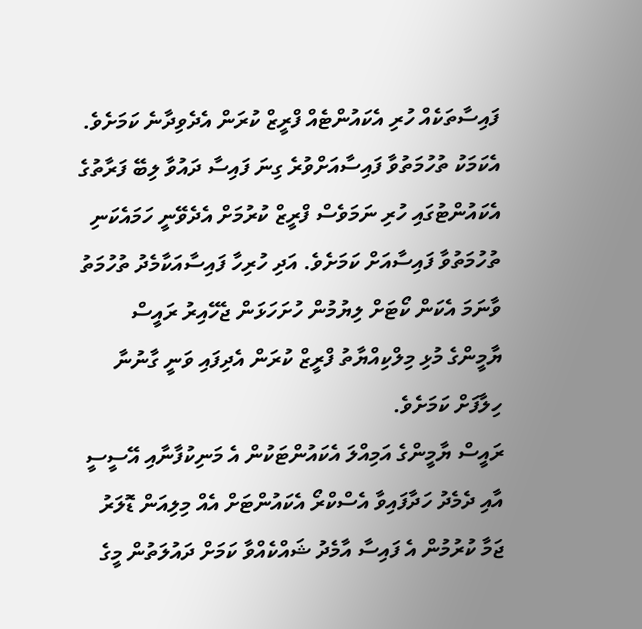ފައިސާތަކެއް ހުރި އެކައުންޓެއް ފްރީޒް ކުރަން އެދެވިދާނެ ކަމަށެވެ. އެކަމަކު ތުހުމަތުވާ ފައިސާއަށްވުރެ ގިނަ ފައިސާ ދައުވާ ލިބޭ ފަރާތުގެ އެކައުންޓުގައި ހުރި ނަމަވެސް ފްރީޒް ކުރުމަށް އެދެވޭނީ ހަމައެކަނި ތުހުމަތުވާ ފައިސާއަށް ކަމަށެވެ. އަދި ހުރިހާ ފައިސާއަކާމެދު ތުހުމަތު ވާނަމަ އެކަން ކޯޓަށް ލިޔުމުން ހުށަހަޅަން ޖެހޭއިރު ރައީސް ޔާމީންގެ މުޅި މިލްކިއްޔާތު ފްރީޒް ކުރަން އެދިފައި ވަނީ ގާނުނާ ހިލާފަށް ކަމަށެވެ.
ރައީސް ޔާމީންގެ އަމިއްލަ އެކައުންޓަކުން އެ މަނިކުފާނާއި އޭސީސީ އާއި ދެމެދު ހަދާފައިވާ އެސްކްރޯ އެކައުންޓަށް އެއް މިލިއަން ޑޮލަރު ޖަމާ ކުރުމުން އެ ފައިސާ އާމެދު ޝައްކެއްވާ ކަމަށް ދައުލަތުން މީގެ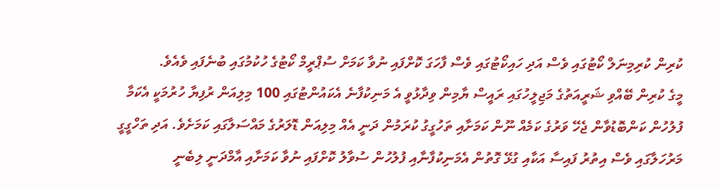ކުރިން ކުރިމިނަލް ކޯޓުގައި ވެސް އަދި ހައިކޯޓުގައި ވެސް ފާހަގަ ކޮށްފައި ނުވާ ކަމަށް ސުޕްރީމް ކޯޓުގެ ހުކުމުގައި ބުނެފައި ވެއެވެ.
މީގެ ކުރިން ބޭއްވި ޝަރީއަތުގެ މަޖިލީހުގައި ރައީސް ޔާމިން ވިދާޅުވީ އެ މަނިކުފާނެ އެކައުންޓުގައި 100 މިލިއަން ރުފިޔާ ހުރުމަކީ އެކަމާ ފުލުހުން ކަންބޮޑުވާން ޖެހޭ ވަރުގެ ކަމެއް ނޫން ކަމަށާއި ތަހުގީގު ކުރަމުން ދަނީ އެއް މިލިއަން ޑޮލަރުގެ މައްސަލާގައި ކަމަށެވެ. އަދި ތަހްގީގީ މަރުހަލާގައި ވެސް އިތުރު ފައިސާ އަކާއި ގުޅޭ ގޮތުން އެމަނިކުފާނާއި ފުލުހުން ސުވާލު ކޮށްފައި ނުވާ ކަމަށާއި އާމްދަނީ ލިބެނީ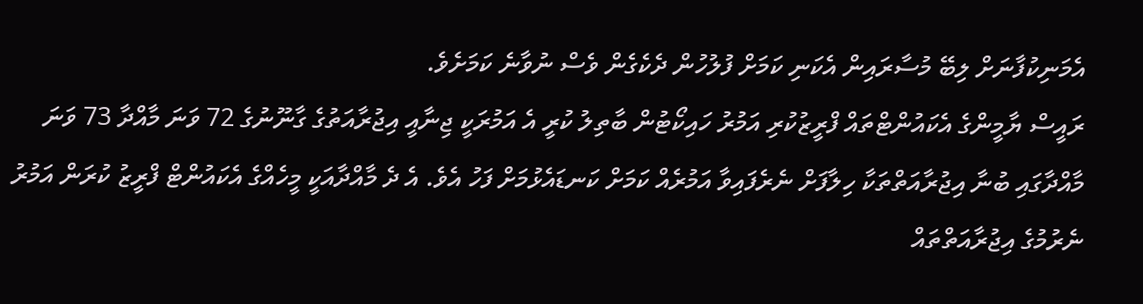އެމަނިކުފާނަށް ލިބޭ މުސާރައިން އެކަނި ކަމަށް ފުލުހުން ދެކެގެން ވެސް ނުވާނެ ކަމަށެވެ.
ރައީސް ޔާމީންގެ އެކައުންޓްތައް ފްރީޒުކުރި އަމުރު ހައިކޯޓުން ބާތިލު ކުރީ އެ އަމުރަކީ ޖިނާއީ އިޖުރާއަތުގެ ގާނޫނުގެ 72 ވަނަ މާއްދާ 73 ވަނަ މާއްދާގައި ބުނާ އިޖުރާއަތްތަކާ ހިލާފަށް ނެރެފައިވާ އަމުރެއް ކަމަށް ކަނޑައެޅުމަށް ފަހު އެވެ. އެ ދެ މާއްދާއަކީ މީހެއްގެ އެކައުންޓް ފްރީޒު ކުރަން އަމުރު ނެރުމުގެ އިޖުރާއަތްތައް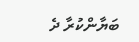ބަޔާންކުރާ ދެ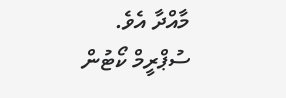މާއްދާ އެވެ. ސުޕްރީމް ކޯޓުން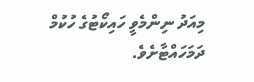މިއަދު ނިންމެވީ ހައިކޯޓުގެ ހުކުމް ދަމަހައްޓާށެވެ.